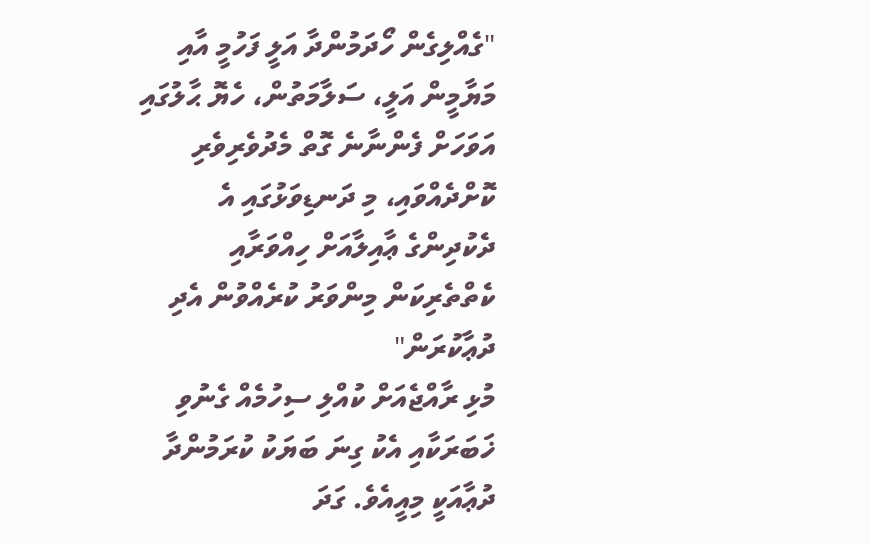"ގެއްލިގެން ހޯދަމުންދާ އަލީ ފަހުމީ އާއި މަޔާމީން އަލީ، ސަލާމަތުން، ހެޔޮ ޙާލުގައި އަވަހަށް ފެންނާނެ ގޮތް މެދުވެރިވެރި ކޮށްދެއްވައި، މި ދަނޑިވަޅުގައި އެ ދެކުދިންގެ ޢާއިލާއަށް ހިއްވަރާއި ކެތްތެރިކަން މިންވަރު ކުރެއްވުން އެދި ދުޢާކުރަން"
މުޅި ރާއްޖެއަށް ކުއްލި ސިހުމެއް ގެނުވި ޚަބަރަކާއި އެކު ގިނަ ބަޔަކު ކުރަމުންދާ ދުޢާއަކީ މިއީއެވެ. ގަދަ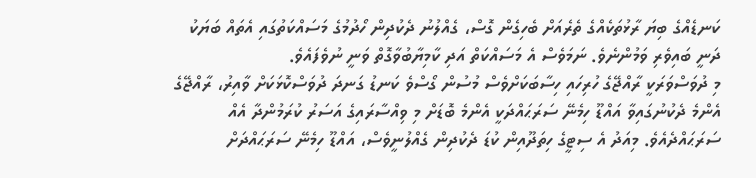ކަނޑެއްގެ ބިޔަ ރާޅުތަކެއްގެ ތެރެއަށް ބެހިގެން ގޮސް، ގެއްލުނު ދެކުދިން ހޯދުމުގެ މަސައްކަތުގައި އެތައް ބަޔަކު ދަނީ ބައިވެރި ވަމުންނެވެ. ނަމަވެސް އެ މަސައްކަތް އަދި ކާމިޔާބުވާގޮތް ވަނީ ނުވެފައެވެ.
މި ދުވަސްވަރަކީ ރާއްޖޭގެ ހުރިހައި ހިސާބަކަށްވެސް މުސުން ގޯސްވެ ކަނޑު ގަނދަ ދުވަސްކޮޅަކަށް ވާއިރު، ރާއްޖޭގެ އެންމެ ދެކުނުގައިވާ އައްޑޫ ހިމެނޭ ސަރަޙައްދަކީ އެންމެ ބޮޑަށް މި ވިއްސާރައިގެ އަސަރު ކުރަމުންދާ އެއް ސަރަޙައްދެއެވެ. މިއަދު އެ ސިޓީގެ ހިތަދޫއިން ކުޑަ ދެކުދިން ގެއްލުނީވެސް، އައްޑޫ ހިމެނޭ ސަރަޙައްދަށް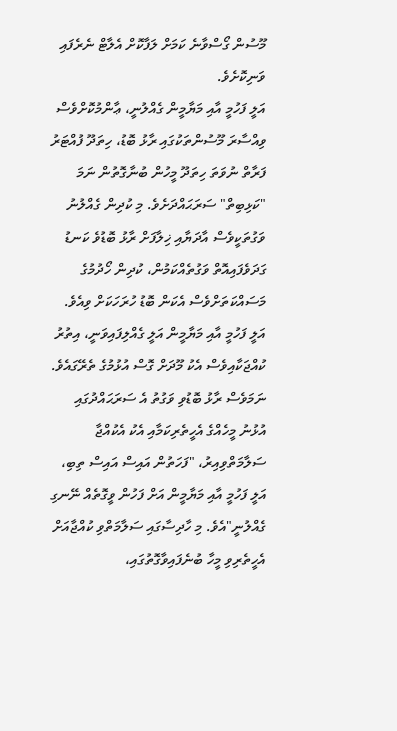މޫސުން ގޯސްވާނެ ކަމަށް ލަފާކޮށް އެލާޓް ނެރެފައި ވަނިކޮށެވެ.
އަލީ ފަހުމީ އާއި މަޔާމީން ގެއްލުނީ، ޢާންމުކޮށްވެސް ވިއްސާރަ މޫސުންތަކުގައި ރާޅު ބޮޑު، ހިތަދޫ ފުއްޓަރު ފަރާތް ނުވަތަ ހިތަދޫ މީހުން ބުނާގޮތުން ނަމަ "ކަޅިބިތް" ސަރަޙައްދަށެވެ. މި ކުދިން ގެއްލުނު ވަގުތަކީވެސް އާދަޔާއި ޚިލާފަށް ރާޅު ބޮޑުވެ ކަނޑު ގަދަވެފައިއޮތް ވަގުތެއްކަމުން، ކުދިން ހޯދުމުގެ މަސައްކަތަށްވެސް އެކަން ބޮޑު ހުރަހަކަށް ވިއެވެ.
އަލީ ފަހުމީ އާއި މަޔާމީން އަލީ ގެއްލިފައިވަނީ، އިތުރު ކުއްޖަކާއިވެސް އެކު މޫދަށް ގޮސް އުޅުމުގެ ތެރޭގައެވެ. ނަމަވެސް ރާޅު ބޮޑުވި ވަގުތު އެ ސަރަޙައްދުގައި އުޅުނު މީހެއްގެ އެހީތެރިކަމާއި އެކު އެކުއްޖާ ސަލާމަތްވިއިރު، "ފަހަތުން އައިސް އައިސް ތިބި، އަލީ ފަހުމީ އާއި މަޔާމީން އަށް ފަހުން ވީގޮތެއް ނޭނގި ގެއްލުނީ"އެވެ. މި ހާދިސާގައި ސަލާމަތްވި ކުއްޖާއަށް އެހީތެރިވި މީހާ ބުނެފައިވާގޮތުގައި،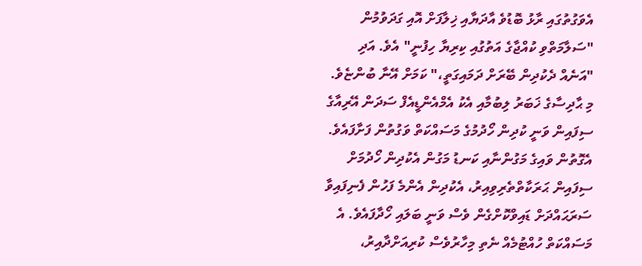އެވަގުތުގައި ރާޅު ބޮޑުވެ އާދަޔާއި ޚިލާފަށް އޮއި ގަދަވުމުން "ސަލާމަތްވި ކުއްޖާގެ އަތުގުއި ކިރިޔާ ހިފުނީ" އެވެ. އަދި "އަނެއް ދެކުދިން ބޭރަށް ދަމައިގަތީ،" ކަމަށް އޭނާ ބުންޏެވެ.
މި ޙާދިސާގެ ޚަބަރު ލިބުމާއި އެކު އެމްއެންޑީއެފް ސަދަން އޭރިއާގެ ސިފައިން ވަނީ ކުދިން ހޯދުމުގެ މަސައްކަތް ވަގުތުން ފަށާފައެވެ. އެގޮތުން ވައިގެ މަގުންނާއި ކަނޑު މަގުން އެކުދިން ހޯދުމަށް ސިފައިން ޙަރަކާތްތެރިވިއިރު، އެކުދިން އެންމެ ފަހުން ފެނިފައިވާ ސަރަޙައްދަށް ޑައިވްކޮށްގެން ވެސް ވަނީ ބަލައި ހޯދާފައެވެ. އެ މަސައްކަތް ހުއްޓުމެއް ނެތި މިހާރުވެސް ކުރިއަށްދާއިރު،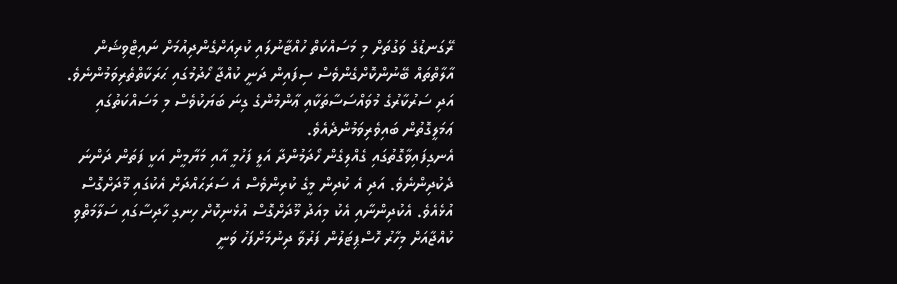ރޭގަނޑުގެ ވަގުތަށް މި މަސައްކަތް ހުއްޓާނުލައި ކުރިއަށްގެންދިއުމަށް ނައިޓްވިޝަން އާލާތްތައް ބޭނުންކޮށްގެންވެސް ސިފައިން ދަނީ ކުއްޖާ ހޯދުމުގައި ޙަރަކާތްތެރިވަމުންނެވެ. އަދި ސަރުކާރުގެ މުވައްސަސާތަކާއި ޢާންމުންގެ ގިނަ ބަޔަކުވެސް މި މަސައްކަތުގައި ޢަމަލީގޮތުން ބައިވެރިވަމުންދެއެވެ.
އެނގިފައިވާގޮތުގައި ގެއްލިގެން ހޯދަމުންދާ އަލީ ފަހުމީ އާއި މަޔާމީން އަކީ ފަތަން ދަންނަ ދެކުދިންނެވެ. އަދި އެ ކުދިން މީގެ ކުރިންވެސް އެ ސަރަޙައްދަށް އެކުގައި މޫދަށްގޮސް އުޅެއެވެ. އެކުދިންނާއި އެކު މިއަދު މޫދަށްގޮސް އުޅެނިކޮށް ހިނގި ހާދިސާގައި ސަލާމަތްވި ކުއްޖާއަށް މިހާރު ހޮސްޕިޓަލުން ފަރުވާ ދިނުމަށްފަހު ވަނީ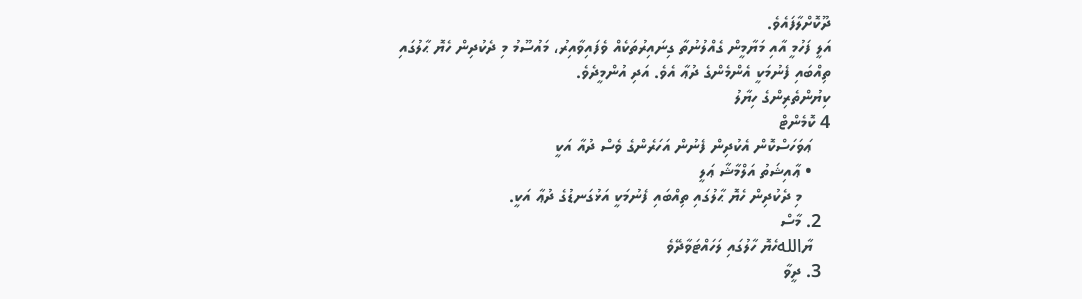ދޫކޮށްލާފައެވެ.
އަލީ ފަހުމީ އާއި މަޔާމީން ގެއްލުނުތާ ގިނައިރުތަކެއް ވެފައިވާއިރު، މައުސޫމު މި ދެކުދިން ހެޔޮ ޙާލުގައި ތިއްބައި ފެނުމަކީ އެންމެންގެ ދުޢާ އެވެ. އަދި އުންމީދެވެ.
ކިޔުންތެރިންގެ ހިޔާލު
4 ކޮމެންޓް
    ޢަވަހަސްކޮން އެކުދިން ފެނުން އަހަރެންގެ ވެސް ދުއާ އަކީ
    • ޢާއިޝަތު އަލްމާޝާ ޢަލީ
      މި ދެކުދިން ހެޔޮ ޙާލުގައި ތިއްބައި ފެނުމަކީ އަޅުގަނޑުގެ ދުޢާ އަކީ.
  2. މާސް
    ޔާاللهހެޔޮ ހާލުގައި ލަހައްޓަވާދޭވެ
  3. ދީވާ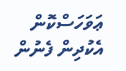ޢަވަހަސްކޮން އެކުދިން ފެނުން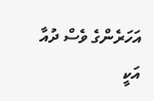އަހަރެންގެ ވެސް ދުއާ އަކީ